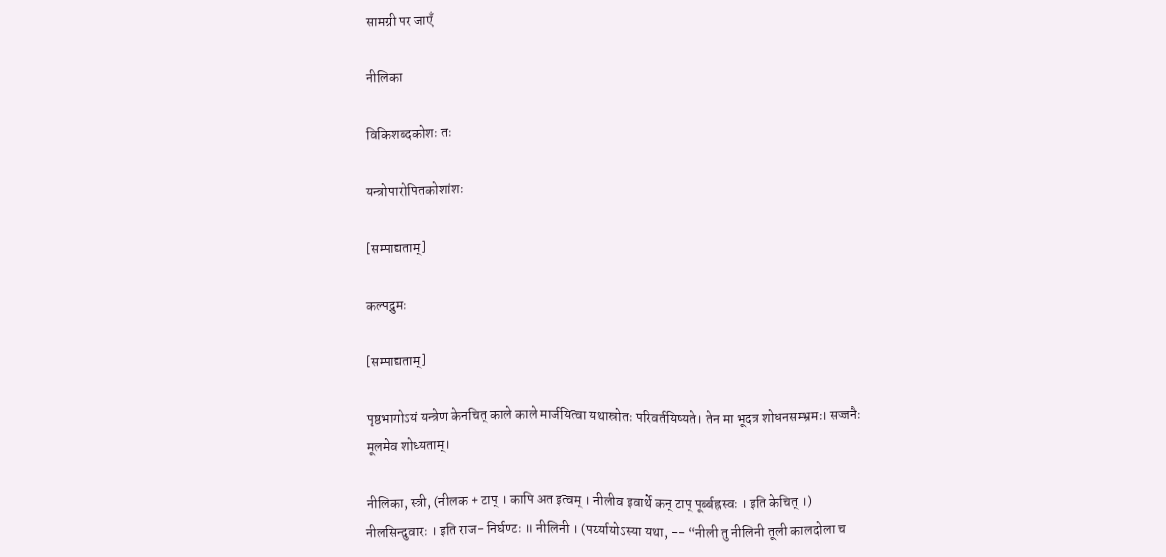सामग्री पर जाएँ

नीलिका

विकिशब्दकोशः तः

यन्त्रोपारोपितकोशांशः

[सम्पाद्यताम्]

कल्पद्रुमः

[सम्पाद्यताम्]

पृष्ठभागोऽयं यन्त्रेण केनचित् काले काले मार्जयित्वा यथास्रोतः परिवर्तयिष्यते। तेन मा भूदत्र शोधनसम्भ्रमः। सज्जनैः मूलमेव शोध्यताम्।

नीलिका, स्त्री, (नीलक + टाप् । कापि अत इत्वम् । नीलीव इवार्थे कन् टाप् पूर्ब्बह्रस्वः । इति केचित् ।) नीलसिन्दुवारः । इति राज- निर्घण्टः ॥ नीलिनी । (पर्य्यायोऽस्या यथा, -- “नीली तु नीलिनी तूली कालदोला च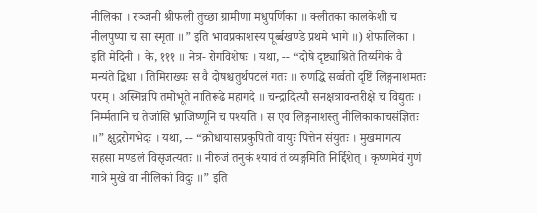नीलिका । रञ्जनी श्रीफली तुच्छा ग्रामीणा मधुपर्णिका ॥ क्लीतका कालकेशी च नीलपुष्पा च सा स्मृता ॥” इति भावप्रकाशस्य पूर्ब्बखण्डे प्रथमे भागे ॥) शेफालिका । इति मेदिनी । के, १११ ॥ नेत्र- रोगविशेषः । यथा, -- “दोषे दृष्ट्याश्रिते तिर्य्यगेकं वै मन्यंते द्बिधा । तिमिराख्यः स वै दोषश्चतुर्थपटलं गतः ॥ रुणद्धि सर्व्वतो दृष्टिं लिङ्गनाशमतः परम् । अस्मिन्नपि तमोभूते नातिरूढे महागदे ॥ चन्द्रादित्यौ सनक्षत्रावन्तरीक्षे च विद्युतः । निर्म्मतानि च तेजांसि भ्राजिष्णूनि च पश्यति । स एव लिङ्गनाशस्तु नीलिकाकाचसंज्ञितः ॥” क्षुद्ररोगभेदः । यथा, -- “क्रोधायासप्रकुपितो वायुः पित्तेन संयुतः । मुखमागत्य सहसा मण्डलं विसृजत्यतः ॥ नीरुजं तनुकं श्यावं तं व्यङ्गमिति निर्द्दिशेत् । कृष्णमेवं गुणं गात्रे मुखे वा नीलिकां विदुः ॥” इति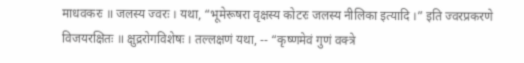माधवकरः ॥ जलस्य ज्वरः । यथा, “भूमेरूषरा वृक्षस्य कोटरः जलस्य नीलिका इत्यादि ।” इति ज्वरप्रकरणे विजयरक्षितः ॥ क्षुद्ररोगविशेषः । तल्लक्षणं यथा, -- “कृष्णमेवं गुणं वक्त्रे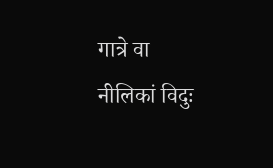गात्रे वा नीलिकां विदुः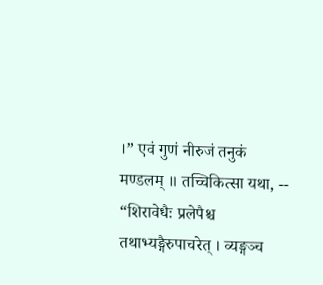।” एवं गुणं नीरुजं तनुकं मण्डलम् ॥ तच्चिकित्सा यथा, -- “शिरावेधैः प्रलेपैश्च तथाभ्यङ्गैरुपाचरेत् । व्यङ्गञ्च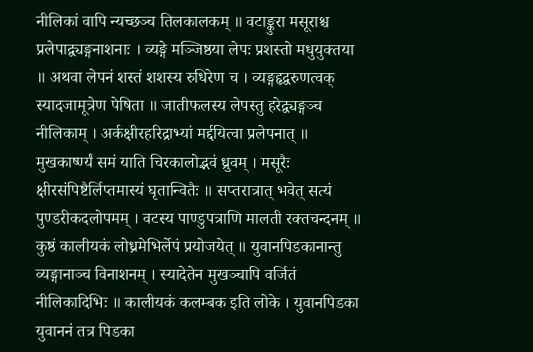नीलिकां वापि न्यच्छञ्च तिलकालकम् ॥ वटाङ्कुरा मसूराश्च प्रलेपाद्व्यङ्गनाशनाः । व्यङ्गे मञ्जिष्ठया लेपः प्रशस्तो मधुयुक्तया ॥ अथवा लेपनं शस्तं शशस्य रुधिरेण च । व्यङ्गहृद्वरुणत्वक् स्यादजामूत्रेण पेषिता ॥ जातीफलस्य लेपस्तु हरेद्व्यङ्गञ्च नीलिकाम् । अर्कक्षीरहरिद्राभ्यां मर्द्दयित्वा प्रलेपनात् ॥ मुखकार्ष्ण्यं समं याति चिरकालोद्भवं ध्रुवम् । मसूरैः क्षीरसंपिष्टैर्लिप्तमास्यं घृतान्वितैः ॥ सप्तरात्रात् भवेत् सत्यं पुण्डरीकदलोपमम् । वटस्य पाण्डुपत्राणि मालती रक्तचन्दनम् ॥ कुष्ठं कालीयकं लोध्रमेभिर्लेपं प्रयोजयेत् ॥ युवानपिडकानान्तु व्यङ्गानाञ्च विनाशनम् । स्यादेतेन मुखञ्चापि वर्जितं नीलिकादिभिः ॥ कालीयकं कलम्बक इति लोके । युवानपिडका युवाननं तत्र पिडका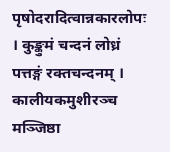पृषोदरादित्वान्नकारलोपः । कुङ्कुमं चन्दनं लोध्रं पत्तङ्गं रक्तचन्दनम् । कालीयकमुशीरञ्च मञ्जिष्ठा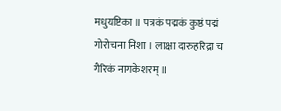मधुयष्टिका ॥ पत्रकं पद्मकं कुष्ठं पद्मं गोरोचना निशा । लाक्षा दारुहरिद्रा च गैरिकं नागकेशरम् ॥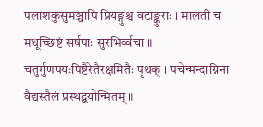पलाशकुसुमञ्चापि प्रियङ्गुश्च वटाङ्कुराः । मालती च मधूच्छिष्टं सर्षपाः सुरभिर्व्वचा ॥ चतुर्गुणपयःपिष्टैरेतैरक्षमितैः पृथक् । पचेन्मन्दाग्निना वैद्यस्तैलं प्रस्थद्बयोन्मितम् ॥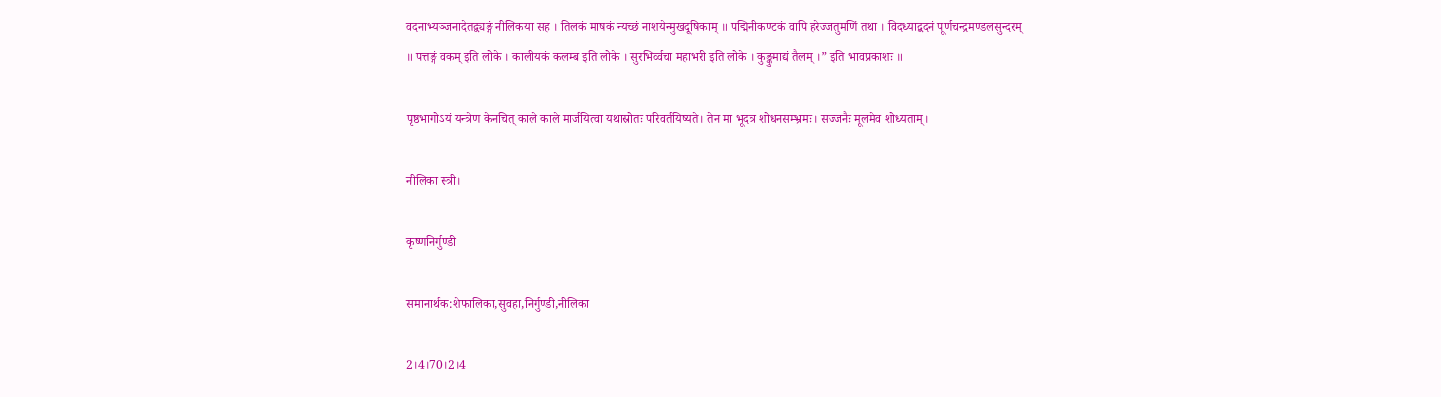वदनाभ्यञ्जनादेतद्व्यङ्गं नीलिकया सह । तिलकं माषकं न्यच्छं नाशयेन्मुखदूषिकाम् ॥ पद्मिनीकण्टकं वापि हरेज्जतुमणिं तथा । विदध्याद्बदनं पूर्णचन्द्रमण्डलसुन्दरम् ॥ पत्तङ्गं वकम् इति लोके । कालीयकं कलम्ब इति लोके । सुरभिर्व्वचा महाभरी इति लोके । कुङ्कुमाद्यं तैलम् ।” इति भावप्रकाशः ॥

पृष्ठभागोऽयं यन्त्रेण केनचित् काले काले मार्जयित्वा यथास्रोतः परिवर्तयिष्यते। तेन मा भूदत्र शोधनसम्भ्रमः। सज्जनैः मूलमेव शोध्यताम्।

नीलिका स्त्री।

कृष्णनिर्गुण्डी

समानार्थक:शेफालिका,सुवहा,निर्गुण्डी,नीलिका

2।4।70।2।4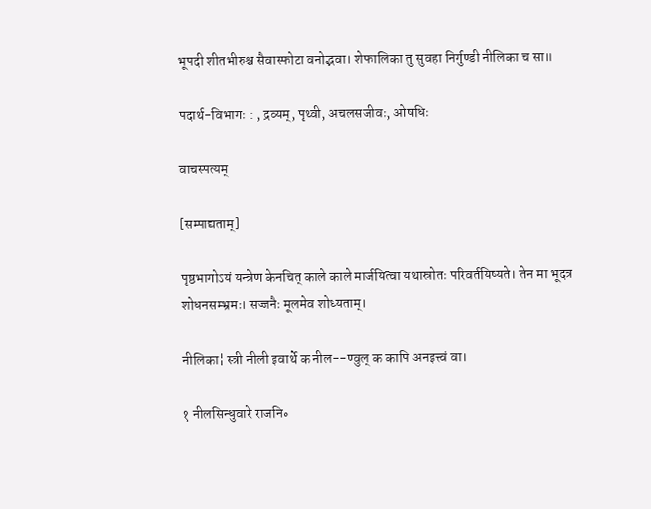भूपदी शीतभीरुश्च सैवास्फोटा वनोद्भवा। शेफालिका तु सुवहा निर्गुण्डी नीलिका च सा॥

पदार्थ-विभागः : , द्रव्यम्, पृथ्वी, अचलसजीवः, ओषधिः

वाचस्पत्यम्

[सम्पाद्यताम्]

पृष्ठभागोऽयं यन्त्रेण केनचित् काले काले मार्जयित्वा यथास्रोतः परिवर्तयिष्यते। तेन मा भूदत्र शोधनसम्भ्रमः। सज्जनैः मूलमेव शोध्यताम्।

नीलिका¦ स्त्री नीली इवार्थे क नील--ण्वुल् क कापि अनइत्त्वं वा।

१ नीलसिन्धुवारे राजनि॰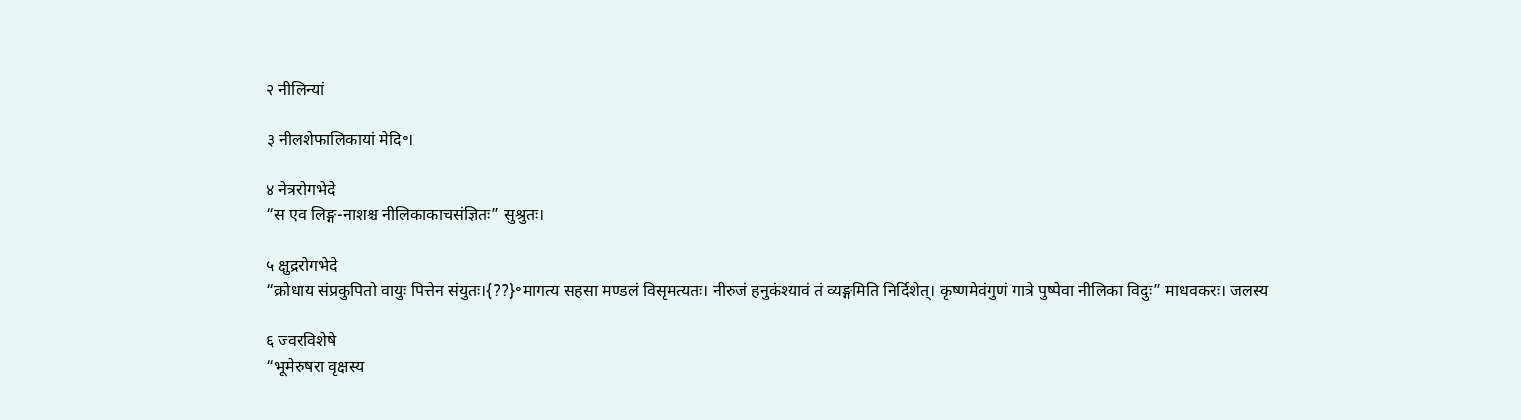२ नीलिन्यां

३ नीलशेफालिकायां मेदि॰।

४ नेत्ररोगभेदे
“स एव लिङ्ग-नाशश्च नीलिकाकाचसंज्ञितः” सुश्रुतः।

५ क्षुद्ररोगभेदे
“क्रोधाय संप्रकुपितो वायुः पित्तेन संयुतः।{??}॰मागत्य सहसा मण्डलं विसृमत्यतः। नीरुजं हनुकंश्यावं तं व्यङ्गमिति निर्दिशेत्। कृष्णमेवंगुणं गात्रे पुष्पेवा नीलिका विदुः” माधवकरः। जलस्य

६ ज्वरविशेषे
“भूमेरुषरा वृक्षस्य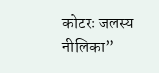कोटरः जलस्य नीलिका”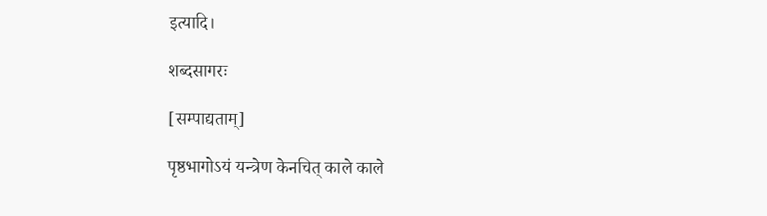इत्यादि।

शब्दसागरः

[सम्पाद्यताम्]

पृष्ठभागोऽयं यन्त्रेण केनचित् काले काले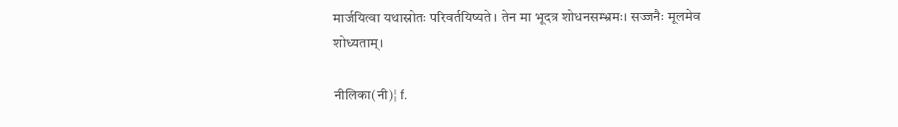मार्जयित्वा यथास्रोतः परिवर्तयिष्यते। तेन मा भूदत्र शोधनसम्भ्रमः। सज्जनैः मूलमेव शोध्यताम्।

नीलिका(नी)¦ f.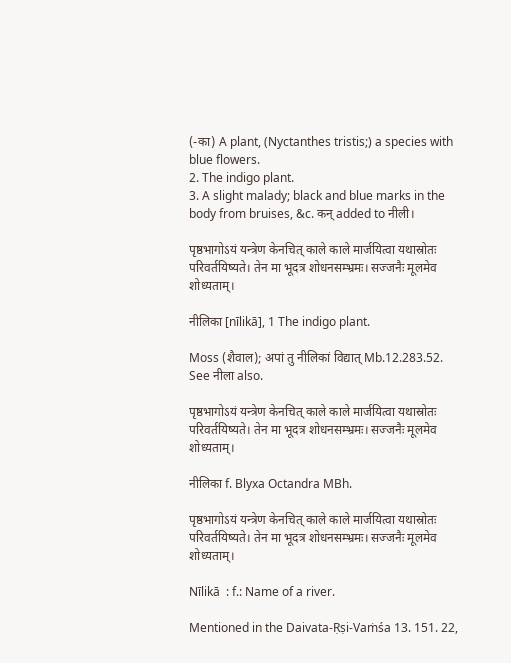(-का) A plant, (Nyctanthes tristis;) a species with blue flowers.
2. The indigo plant.
3. A slight malady; black and blue marks in the body from bruises, &c. कन् added to नीली।

पृष्ठभागोऽयं यन्त्रेण केनचित् काले काले मार्जयित्वा यथास्रोतः परिवर्तयिष्यते। तेन मा भूदत्र शोधनसम्भ्रमः। सज्जनैः मूलमेव शोध्यताम्।

नीलिका [nīlikā], 1 The indigo plant.

Moss (शैवाल); अपां तु नीलिकां विद्यात् Mb.12.283.52. See नीला also.

पृष्ठभागोऽयं यन्त्रेण केनचित् काले काले मार्जयित्वा यथास्रोतः परिवर्तयिष्यते। तेन मा भूदत्र शोधनसम्भ्रमः। सज्जनैः मूलमेव शोध्यताम्।

नीलिका f. Blyxa Octandra MBh.

पृष्ठभागोऽयं यन्त्रेण केनचित् काले काले मार्जयित्वा यथास्रोतः परिवर्तयिष्यते। तेन मा भूदत्र शोधनसम्भ्रमः। सज्जनैः मूलमेव शोध्यताम्।

Nīlikā  : f.: Name of a river.

Mentioned in the Daivata-Ṛṣi-Vaṁśa 13. 151. 22,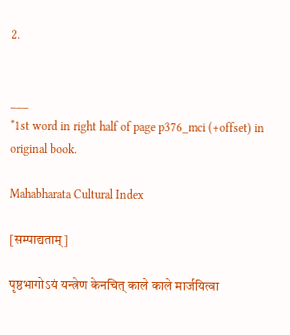2.


___
*1st word in right half of page p376_mci (+offset) in original book.

Mahabharata Cultural Index

[सम्पाद्यताम्]

पृष्ठभागोऽयं यन्त्रेण केनचित् काले काले मार्जयित्वा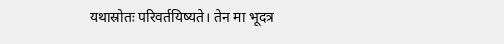यथास्रोतः परिवर्तयिष्यते। तेन मा भूदत्र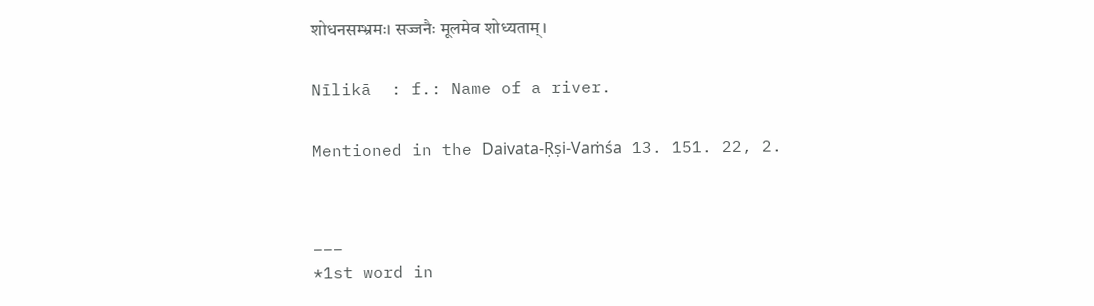शोधनसम्भ्रमः। सज्जनैः मूलमेव शोध्यताम्।

Nīlikā  : f.: Name of a river.

Mentioned in the Daivata-Ṛṣi-Vaṁśa 13. 151. 22, 2.


___
*1st word in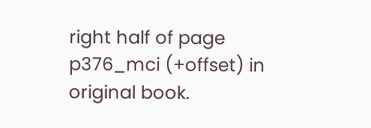right half of page p376_mci (+offset) in original book.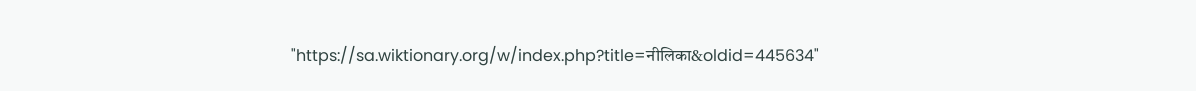"https://sa.wiktionary.org/w/index.php?title=नीलिका&oldid=445634"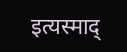इत्यस्माद्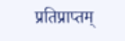प्रतिप्राप्तम्